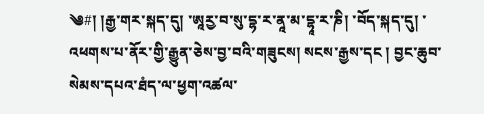༄#། །རྒྱ་གར་སྐད་དུ། ་ཨཱརྱ་བ་སུ་དྷ་ར་ནཱ་མ་དྷཱ་ར་ཎི། ་བོད་སྐད་དུ། ་འཕགས་པ་ནོར་གྱི་རྒྱུན་ཅེས་བྱ་བའི་གཟུངས། སངས་རྒྱས་དང ། བྱང་ཆུབ་སེམས་དཔའ་ཐཾད་ལ་ཕྱག་འཚལ་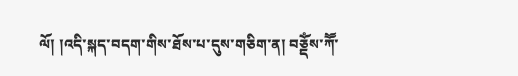ལོ། །འདི་སྐད་བདག་གིས་ཐོས་པ་དུས་གཅིག་ན། བཅྡོཾས་ཀཽ་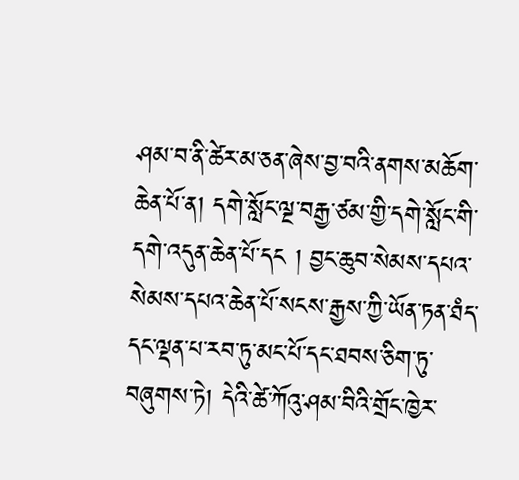ཤམ་བ་ནི་ཚེར་མ་ཅན་ཞེས་བྱ་བའི་ནགས་མཆོག་ཆེན་པོ་ན། དགེ་སློང་ལྔ་བརྒྱ་ཙམ་གྱི་དགེ་སློང་གི་དགེ་འདུན་ཆེན་པོ་དང ། བྱང་ཆུབ་སེམས་དཔའ་སེམས་དཔའ་ཆེན་པོ་སངས་རྒྱས་ཀྱི་ཡོན་ཏན་ཐཾད་དང་ལྡན་པ་རབ་ཏུ་མང་པོ་དང་ཐབས་ཅིག་ཏུ་བཞུགས་ཏེ། དེའི་ཚེ་ཀོའུ་ཤམ་བིའི་གྲོང་ཁྱེར་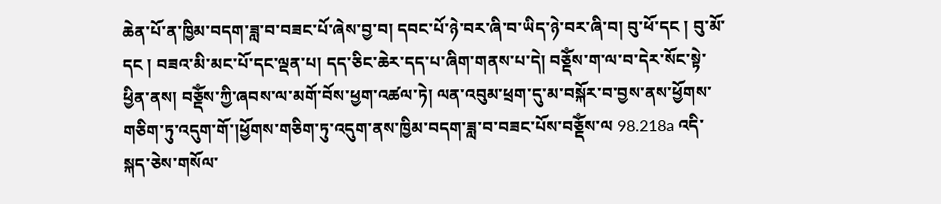ཆེན་པོ་ན་ཁྱིམ་བདག་ཟླ་བ་བཟང་པོ་ཞེས་བྱ་བ། དབང་པོ་ཉེ་བར་ཞི་བ་ཡིད་ཉེ་བར་ཞི་བ། བུ་ཕོ་དང ། བུ་མོ་དང ། བཟའ་མི་མང་པོ་དང་ལྡན་པ། དད་ཅིང་ཆེར་དད་པ་ཞིག་གནས་པ་དེ། བཅྡོཾས་ག་ལ་བ་དེར་སོང་སྟེ་ཕྱིན་ནས། བཅྡོཾས་ཀྱི་ཞབས་ལ་མགོ་བོས་ཕྱག་འཚལ་ཏེ། ལན་འབུམ་ཕྲག་དུ་མ་བསྐོར་བ་བྱས་ནས་ཕྱོགས་གཅིག་ཏུ་འདུག་གོ་།ཕྱོགས་གཅིག་ཏུ་འདུག་ནས་ཁྱིམ་བདག་ཟླ་བ་བཟང་པོས་བཅྡོཾས་ལ 98.218a འདི་སྐད་ཅེས་གསོལ་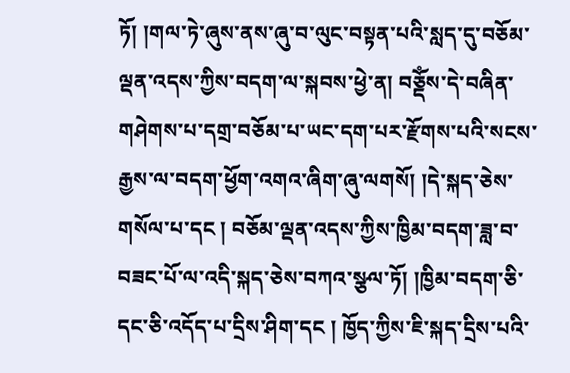ཏོ། །གལ་ཏེ་ཞུས་ནས་ཞུ་བ་ལུང་བསྟན་པའི་སླད་དུ་བཅོམ་ལྡན་འདས་ཀྱིས་བདག་ལ་སྐབས་ཕྱེ་ན། བཅྡོཾས་དེ་བཞིན་གཤེགས་པ་དགྲ་བཅོམ་པ་ཡང་དག་པར་རྫོགས་པའི་སངས་རྒྱས་ལ་བདག་ཕྱོག་འགའ་ཞིག་ཞུ་ལགསོ། །དེ་སྐད་ཅེས་གསོལ་པ་དང ། བཅོམ་ལྡན་འདས་ཀྱིས་ཁྱིམ་བདག་ཟླ་བ་བཟང་པོ་ལ་འདི་སྐད་ཅེས་བཀའ་སྩལ་ཏོ། །ཁྱིམ་བདག་ཅི་དང་ཅི་འདོད་པ་དྲིས་ཤིག་དང ། ཁྱོད་ཀྱིས་ཇི་སྐད་དྲིས་པའི་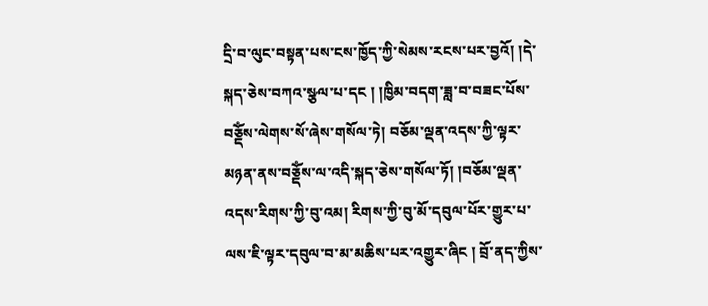དྲི་བ་ལུང་བསྟན་པས་ངས་ཁྱོད་ཀྱི་སེམས་རངས་པར་བྱའོ། །དེ་སྐད་ཅེས་བཀའ་སྩལ་པ་དང ། །ཁྱིམ་བདག་ཟླ་བ་བཟང་པོས་བཅྡོཾས་ལེགས་སོ་ཞེས་གསོལ་ཏེ། བཅོམ་ལྡན་འདས་ཀྱི་ལྟར་མཉན་ནས་བཅྡོཾས་ལ་འདི་སྐད་ཅེས་གསོལ་ཏོ། །བཅོམ་ལྡན་འདས་རིགས་ཀྱི་བུ་འམ། རིགས་ཀྱི་བུ་མོ་དབུལ་པོར་གྱུར་པ་ལས་ཇི་ལྟར་དབུལ་བ་མ་མཆིས་པར་འགྱུར་ཞིང ། བྲོ་ནད་ཀྱིས་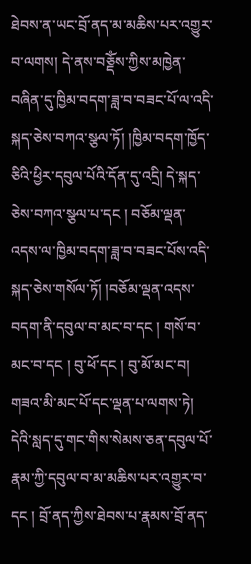ཐེབས་ན་ཡང་བྲོ་ནད་མ་མཆིས་པར་འགྱུར་བ་ལགས། དེ་ནས་བཅྡོཾས་ཀྱིས་མཁྱེན་བཞིན་དུ་ཁྱིམ་བདག་ཟླ་བ་བཟང་པོ་ལ་འདི་སྐད་ཅེས་བཀའ་སྩལ་ཏོ། །ཁྱིམ་བདག་ཁྱོད་ཅིའི་ཕྱིར་དབུལ་པོའི་དོན་དུ་འདྲི། དེ་སྐད་ཅེས་བཀའ་སྩལ་པ་དང ། བཅོམ་ལྡན་འདས་ལ་ཁྱིམ་བདག་ཟླ་བ་བཟང་པོས་འདི་སྐད་ཅེས་གསོལ་ཏོ། །བཅོམ་ལྡན་འདས་བདག་ནི་དབུལ་བ་མང་བ་དང ། གསོ་བ་མང་བ་དང ། བུ་ཕོ་དང ། བུ་མོ་མང་བ། གཟའ་མི་མང་པོ་དང་ལྡན་པ་ལགས་ཏེ། དེའི་སླད་དུ་གང་གིས་སེམས་ཅན་དབུལ་པོ་རྣམ་ཀྱི་དབུལ་བ་མ་མཆིས་པར་འགྱུར་བ་དང ། བྲོ་ནད་ཀྱིས་ཐེབས་པ་རྣམས་བྲོ་ནད་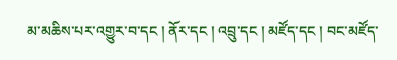མ་མཆིས་པར་འགྱུར་བ་དང ། ནོར་དང ། འབྲུ་དང ། མཛོད་དང ། བང་མཛོད་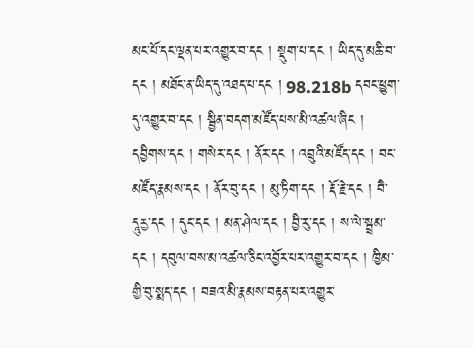མང་པོ་དང་ལྡན་པར་འགྱུར་བ་དང ། སྡུག་པ་དང ། ཡིད་དུ་མཆི་བ་དང ། མཐོང་ན་ཡིད་དུ་འཐད་པ་དང ། 98.218b དབང་ཕྱུག་དུ་འགྱུར་བ་དང ། སྦྱིན་བདག་མཛོད་པས་མི་འཚལ་ཞིང ། དབྱིགས་དང ། གསེར་དང ། ནོར་དང ། འབྲུའི་མཛོད་དང ། བང་མཛོད་རྣམས་དང ། ནོར་བུ་དང ། མུ་ཏིག་དང ། རྡོ་རྗེ་དང ། བཻ་དཱུརྱ་དང ། དུང་དང ། མན་ཤེལ་དང ། བྱི་རུ་དང ། ས་ལེ་སྦྲམ་དང ། དབུལ་བས་མ་འཚལ་ཅིང་འབྱོར་པར་འགྱུར་བ་དང ། ཁྱིམ་གྱི་བུ་སྨད་དང ། བཟའ་མི་རྣམས་བརྟན་པར་འགྱུར་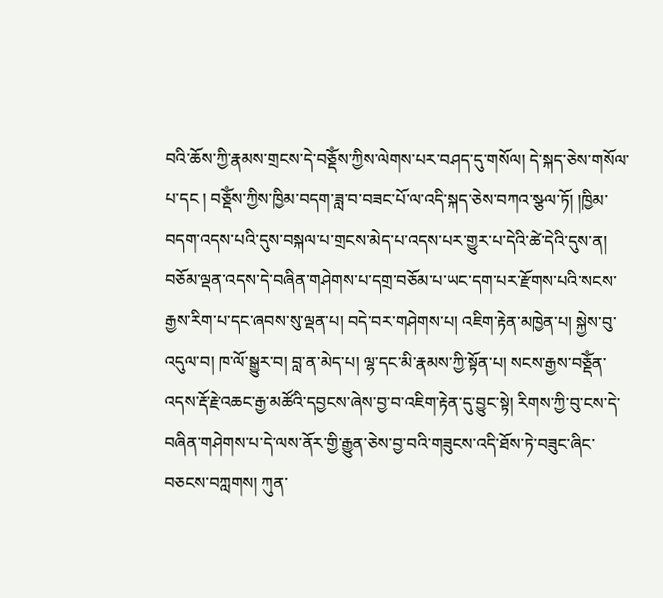བའི་ཆོས་ཀྱི་རྣམས་གྲངས་དེ་བཅྡོཾས་ཀྱིས་ལེགས་པར་བཤད་དུ་གསོལ། དེ་སྐད་ཅེས་གསོལ་པ་དང ། བཅྡོཾས་ཀྱིས་ཁྱིམ་བདག་ཟླ་བ་བཟང་པོ་ལ་འདི་སྐད་ཅེས་བཀའ་སྩལ་ཏོ། །ཁྱིམ་བདག་འདས་པའི་དུས་བསྐལ་པ་གྲངས་མེད་པ་འདས་པར་གྱུར་པ་དེའི་ཚེ་དེའི་དུས་ན། བཅོམ་ལྡན་འདས་དེ་བཞིན་གཤེགས་པ་དགྲ་བཅོམ་པ་ཡང་དག་པར་རྫོགས་པའི་སངས་རྒྱས་རིག་པ་དང་ཞབས་སུ་ལྡན་པ། བདེ་བར་གཤེགས་པ། འཇིག་རྟེན་མཁྱེན་པ། སྐྱེས་བུ་འདུལ་བ། ཁ་ལོ་སྒྱུར་བ། བླ་ན་མེད་པ། ལྷ་དང་མི་རྣམས་ཀྱི་སྟོན་པ། སངས་རྒྱས་བཅྡོཾན་འདས་རྡོ་རྗེ་འཆང་རྒྱ་མཚོའི་དབྱངས་ཞེས་བྱ་བ་འཇིག་རྟེན་དུ་བྱུང་སྟེ། རིགས་ཀྱི་བུ་ངས་དེ་བཞིན་གཤེགས་པ་དེ་ལས་ནོར་གྱི་རྒྱུན་ཅེས་བྱ་བའི་གཟུངས་འདི་ཐོས་ཏེ་བཟུང་ཞིང་བཅངས་བཀླགས། ཀུན་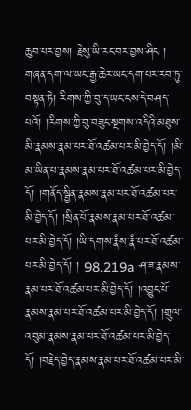ཆུབ་པར་བྱས། རྗེསུ་ཡི་རང་བར་བྱས་ཤིང ། གཞན་དག་ལ་ཡང་རྒྱ་ཆེར་ཡང་དག་པར་རབ་ཏུ་བསྟན་ཏེ། རིགས་ཀྱི་བུ་ད་ཡང་ངས་དེ་བཤད་པའོ། །རིགས་ཀྱི་བུ་བཟུང་སྔགས་འདིའི་མཐུས་མི་རྣམས་རྣམ་པར་ཐོ་འཚམ་པར་མི་བྱེད་དོ། །མི་མ་ཡིན་པ་རྣམས་རྣམ་པར་ཐོ་འཚམ་པར་མི་བྱེད་དོ། །གནོད་སྦྱིན་རྣམས་རྣམ་པར་ཐོ་འཚམ་པར་མི་བྱེད་དོ། །སྲིན་པོ་རྣམས་རྣམ་པར་ཐོ་འཚམ་པར་མི་བྱེད་དོ། །ཡི་དགས་རྣཾས་རྣཾ་པར་ཐོ་འཚམ་པར་མི་བྱེད་དོ། ། 98.219a ཤ་ཟ་རྣམས་རྣམ་པར་ཐོ་འཚམ་པར་མི་བྱེད་དོ། །འབྱུང་པོ་རྣམས་རྣམ་པར་ཐོ་འཚམ་པར་མི་བྱེད་དོ། །གྲུལ་འབུམ་རྣམས་རྣམ་པར་ཐོ་འཚམ་པར་མི་བྱེད་དོ། །བརྗེད་བྱེད་རྣམས་རྣམ་པར་ཐོ་འཚམ་པར་མི་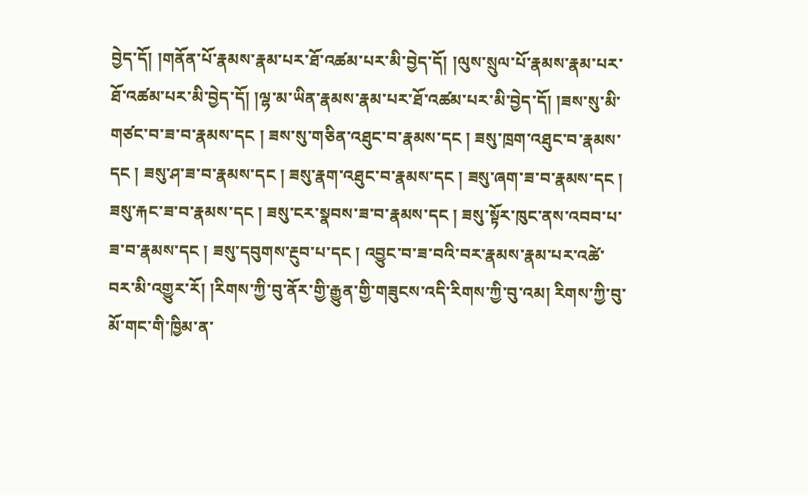བྱེད་དོ། །གནོན་པོ་རྣམས་རྣམ་པར་ཐོ་འཚམ་པར་མི་བྱེད་དོ། །ལུས་སྲུལ་པོ་རྣམས་རྣམ་པར་ཐོ་འཚམ་པར་མི་བྱེད་དོ། །ལྷ་མ་ཡིན་རྣམས་རྣམ་པར་ཐོ་འཚམ་པར་མི་བྱེད་དོ། །ཟས་སུ་མི་གཙང་བ་ཟ་བ་རྣམས་དང ། ཟས་སུ་གཅིན་འཐུང་བ་རྣམས་དང ། ཟསུ་ཁྲག་འཐུང་བ་རྣམས་དང ། ཟསུ་ཤ་ཟ་བ་རྣམས་དང ། ཟསུ་རྣག་འཐུང་བ་རྣམས་དང ། ཟསུ་ཞག་ཟ་བ་རྣམས་དང ། ཟསུ་རྐང་ཟ་བ་རྣམས་དང ། ཟསུ་ངར་སྣབས་ཟ་བ་རྣམས་དང ། ཟསུ་སྟོར་ཁུང་ནས་འབབ་པ་ཟ་བ་རྣམས་དང ། ཟསུ་དབུགས་རྔུབ་པ་དང ། འབྱུང་བ་ཟ་བའི་བར་རྣམས་རྣམ་པར་འཚེ་བར་མི་འགྱུར་རོ། །རིགས་ཀྱི་བུ་ནོར་གྱི་རྒྱུན་གྱི་གཟུངས་འདི་རིགས་ཀྱི་བུ་འམ། རིགས་ཀྱི་བུ་མོ་གང་གི་ཁྱིམ་ན་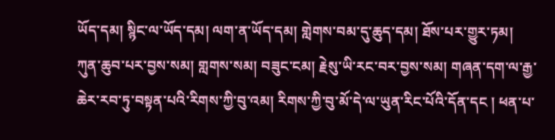ཡོད་དམ། སྙིང་ལ་ཡོད་དམ། ལག་ན་ཡོད་དམ། གླེགས་བམ་དུ་ཆུད་དམ། ཐོས་པར་གྱུར་ཏམ། ཀུན་ཆུབ་པར་བྱས་སམ། གླགས་སམ། བཟུང་ངམ། རྗེསུ་ཡི་རང་བར་བྱས་སམ། གཞན་དག་ལ་རྒྱ་ཆེར་རབ་ཏུ་བསྟན་པའི་རིགས་ཀྱི་བུ་འམ། རིགས་ཀྱི་བུ་མོ་དེ་ལ་ཡུན་རིང་པོའི་དོན་དང ། ཕན་པ་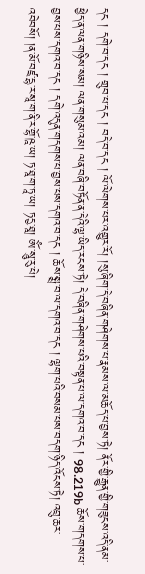དང ། དགེ་བ་དང ། གྲུབ་པ་དང ། བདེ་བ་དང ། ལོ་ལེགས་པར་འགྱུར་རོ། །སུ་ཞིག་དེ་བཞིན་གཤེགས་པ་རྣམས་ལ་མཆོད་པ་བྱས་ཏེ། ནོར་གྱི་རྒྱུན་གྱི་གཟུངས་འདི་ནམ་ཕྱེད་ན་ལན་གཉིས་སམ། ལན་གསུམ་འམ། ལན་བཞི་བཏོན་ན་དེའི་ལྷ་ཡིད་རངས་ཏེ། དེ་བཞིན་གཤེགས་པའི་བསྟན་པ་ལ་དགའ་བ་དང ། 98.219b ཆོས་གདགས་པ་བྱས་པས་དགའ་བ་དང ། དགེ་འདུན་གདགས་པ་བྱས་པས་དགའ་བ་དང ། ཆོས་སྨྲ་བ་ལ་དགའ་བ་དང ། ལྷག་པའི་བསམ་པས་བདག་ཉིད་འོངས་ཏེ། འབྲུ་ཆར་འབེབསོ། །ན་མོ་བཛྲ་དྷ་ར་སཱ་ག་ནི་ར་གྷོ་ཥཱ་ཡ། ཏ་ཐཱ་ག་ཏཱ་ཡ། ཏདྱ་ཐཱ། ཨོཾ་སཱུ་རུ་པེ།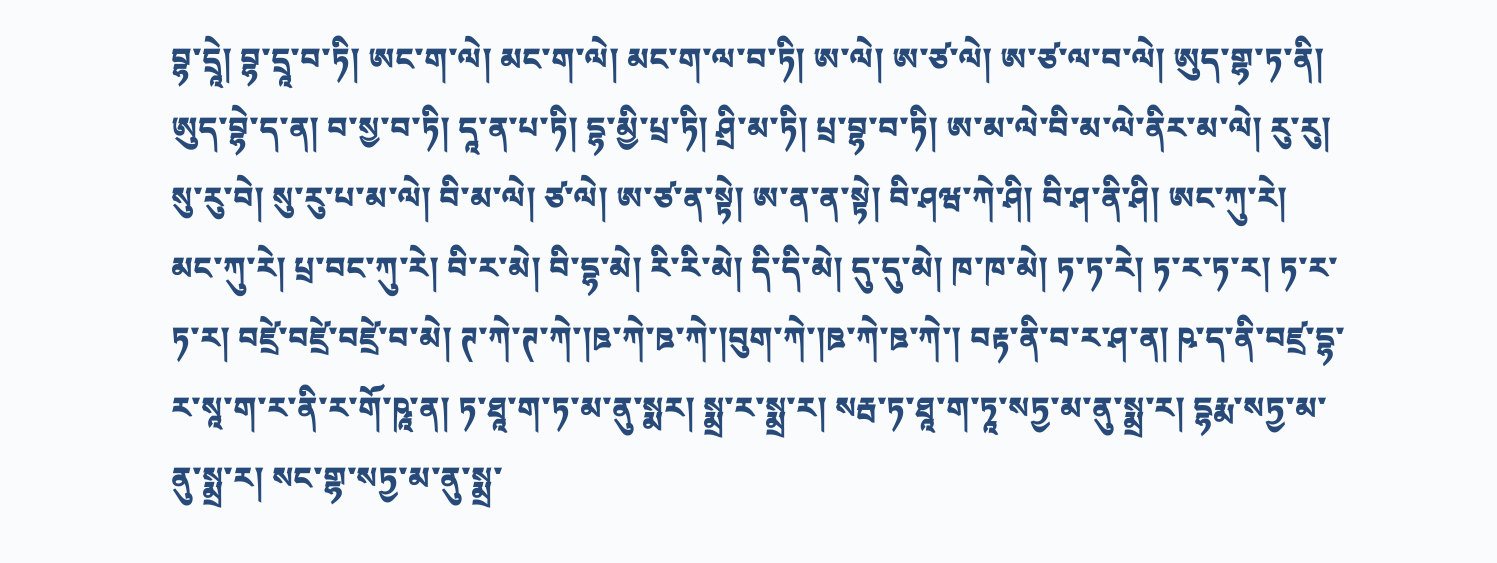བྷ་དྲཱེ། བྷ་དྲཱ་བ་ཏི། ཨང་ག་ལེ། མང་ག་ལེ། མང་ག་ལ་བ་ཏི། ཨ་ལེ། ཨ་ཙ་ལེ། ཨ་ཙ་ལ་བ་ལེ། ཨུད་གྷ་ཏ་ནི། ཨུད་བྷེ་ད་ན། བ་སྱ་བ་ཏི། དཱ་ན་པ་ཏི། དྷ་མྱི་པྲ་ཏི། ཤྲི་མ་ཏི། པྲ་བྷ་བ་ཏི། ཨ་མ་ལེ་བི་མ་ལེ་ནིར་མ་ལེ། རུ་རུ། སུ་རུ་བེ། སུ་རུ་པ་མ་ལེ། བི་མ་ལེ། ཙ་ལེ། ཨ་ཙ་ན་སྟེ། ཨ་ན་ན་སྟེ། བི་ཤཝ་ཀེ་ཤི། བི་ཤ་ནི་ཤི། ཨང་ཀུ་རེ། མང་ཀུ་རེ། པྲ་བང་ཀུ་རེ། བི་ར་མེ། བི་དྷ་མེ། རི་རི་མེ། དི་དི་མེ། དུ་དུ་མེ། ཁ་ཁ་མེ། ཏ་ཏ་རེ། ཏ་ར་ཏ་ར། ཏ་ར་ཏ་ར། བཛྲེ་བཛྲེ་བཛྲེ་བ་མེ། ཊ་ཀེ་ཊ་ཀེ་།ཋ་ཀེ་ཋ་ཀེ་།བུག་ཀེ་།ཋ་ཀེ་ཋ་ཀེ་། བརྟ་ནི་བ་ར་ཤ་ན། ཥ་ད་ནི་བཛྲ་དྷ་ར་སཱ་ག་ར་ནི་ར་གོ་ཥཱ་ན། ཏ་ཐཱ་ག་ཏ་མ་ནུ་སྨར། སྨྲ་ར་སྨྲ་ར། སརྦ་ཏ་ཐཱ་ག་ཏཱ་སཏྱ་མ་ནུ་སྨྲ་ར། དྷརྨ་སཏྱ་མ་ནུ་སྨྲ་ར། སང་གྷ་སཏྱ་མ་ནུ་སྨྲ་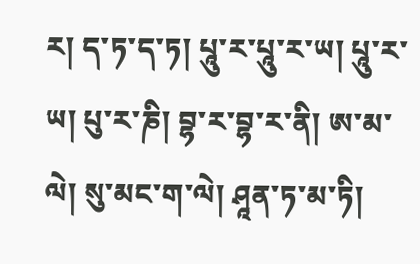ར། ད་ཏ་ད་ཏ། པཱུ་ར་པཱུ་ར་ཡ། པཱུ་ར་ཡ། པུ་ར་ཎི། བྷ་ར་བྷ་ར་ནི། ཨ་མ་ལེ། སུ་མང་ག་ལེ། ཤཱན་ཏ་མ་ཏི།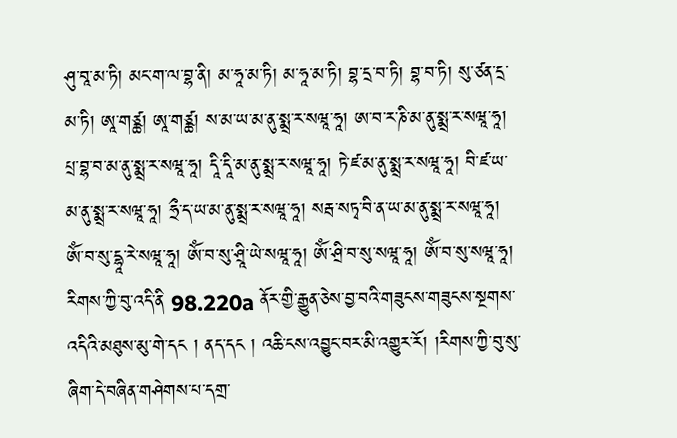ཤུ་བཱ་མ་ཏི། མང་ག་ལ་བྷ་ནི། མ་ཧཱ་མ་ཏི། མ་ཧཱ་མ་ཏི། བྷ་དྲ་བ་ཏི། བྷ་བ་ཏི། སུ་ཙན་དྲ་མ་ཏི། ཨཱ་གཙྪ། ཨཱ་གཙྪ། ས་མ་ཡ་མ་ནུ་སྨྲ་ར་སཝཱ་ཧཱ། ཨ་བ་ར་ཎི་མ་ནུ་སྨྲ་ར་སཝཱ་ཧཱ། པྲ་བྷ་བ་མ་ནུ་སྨྲ་ར་སཝཱ་ཧཱ། དཱི་དཱི་མ་ནུ་སྨྲ་ར་སཝཱ་ཧཱ། ཏེ་ཛ་མ་ནུ་སྨྲ་ར་སཝཱ་ཧཱ། བི་ཛ་ཡ་མ་ནུ་སྨྲ་ར་སཝཱ་ཧཱ། ཧྲྀ་ད་ཡ་མ་ནུ་སྨྲ་ར་སཝཱ་ཧཱ། སརྦ་སཏྭ་བི་ན་ཡ་མ་ནུ་སྨྲ་ར་སཝཱ་ཧཱ། ཨོཾ་བ་སུ་དྷཱ་རེ་སཝཱ་ཧཱ། ཨོཾ་བ་སུ་ཤྲཱི་ཡེ་སཝཱ་ཧཱ། ཨོཾ་ཤྲི་བ་སུ་སཝཱ་ཧཱ། ཨོཾ་བ་སུ་སཝཱ་ཧཱ། རིགས་ཀྱི་བུ་འདི་ནི 98.220a ནོར་གྱི་རྒྱུན་ཅེས་བྱ་བའི་གཟུངས་གཟུངས་སྔགས་འདིའི་མཐུས་མུ་གེ་དང ། ནད་དང ། འཆི་ངས་འབྱུང་བར་མི་འགྱུར་རོ། །རིགས་ཀྱི་བུ་སུ་ཞིག་དེ་བཞིན་གཤེགས་པ་དགྲ་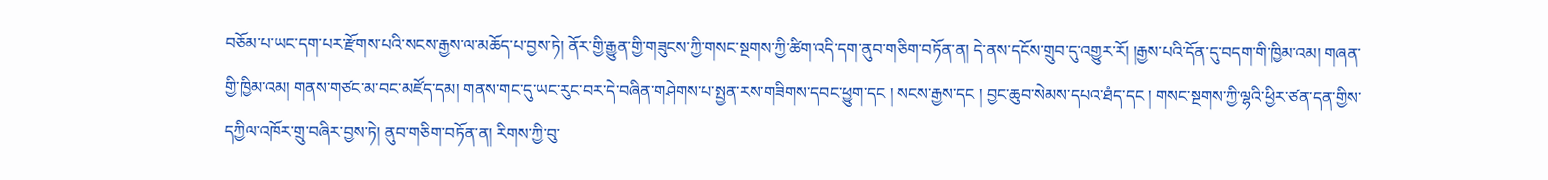བཅོམ་པ་ཡང་དག་པར་རྫོགས་པའི་སངས་རྒྱས་ལ་མཆོད་པ་བྱས་ཏེ། ནོར་གྱི་རྒྱུན་གྱི་གཟུངས་ཀྱི་གསང་སྔགས་ཀྱི་ཚིག་འདི་དག་ནུབ་གཅིག་བཏོན་ན། དེ་ནས་དངོས་གྲུབ་དུ་འགྱུར་རོ། །རྒྱས་པའི་དོན་དུ་བདག་གི་ཁྱིམ་འམ། གཞན་གྱི་ཁྱིམ་འམ། གནས་གཙང་མ་བང་མཛོད་དམ། གནས་གང་དུ་ཡང་རུང་བར་དེ་བཞིན་གཤེགས་པ་སྤྱན་རས་གཟིགས་དབང་ཕྱུག་དང ། སངས་རྒྱས་དང ། བྱང་ཆུབ་སེམས་དཔའ་ཐཾད་དང ། གསང་སྔགས་ཀྱི་ལྷའི་ཕྱིར་ཙན་དན་གྱིས་དཀྱིལ་འཁོར་གྲུ་བཞིར་བྱས་ཏེ། ནུབ་གཅིག་བཏོན་ན། རིགས་ཀྱི་བུ་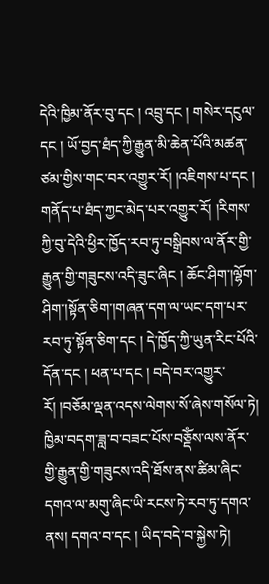དེའི་ཁྱིམ་ནོར་བུ་དང ། འབྲུ་དང ། གསེར་དངུལ་དང ། ཡོ་བྱད་ཐཾད་ཀྱི་རྒྱུན་མི་ཆེན་པོའི་མཚན་ཙམ་གྱིས་གང་བར་འགྱུར་རོ། །འཇིགས་པ་དང ། གནོད་པ་ཐཾད་ཀྱང་མེད་པར་འགྱུར་རོ། །རིགས་ཀྱི་བུ་དེའི་ཕྱིར་ཁྱོད་རབ་ཏུ་བསྒྲིབས་ལ་ནོར་གྱི་རྒྱུན་གྱི་གཟུངས་འདི་ཟུང་ཞིང ། ཆོང་ཤིག་།ལྷོག་ཤིག་།སྟོན་ཅིག་།གཞན་དག་ལ་ཡང་དག་པར་རབ་ཏུ་སྟོན་ཅིག་དང ། དེ་ཁྱོད་ཀྱི་ཡུན་རིང་པོའི་དོན་དང ། ཕན་པ་དང ། བདེ་བར་འགྱུར་རོ། །བཅོམ་ལྡན་འདས་ལེགས་སོ་ཞེས་གསོལ་ཏེ། ཁྱིམ་བདག་ཟླ་བ་བཟང་པོས་བཅྡོཾས་ལས་ནོར་གྱི་རྒྱུན་གྱི་གཟུངས་འདི་ཐོས་ནས་ཚིམ་ཞིང་དགའ་ལ་མགུ་ཞིང་ཡི་རངས་ཏེ་རབ་ཏུ་དགའ་ནས། དགའ་བ་དང ། ཡིད་བདེ་བ་སྐྱེས་ཏེ།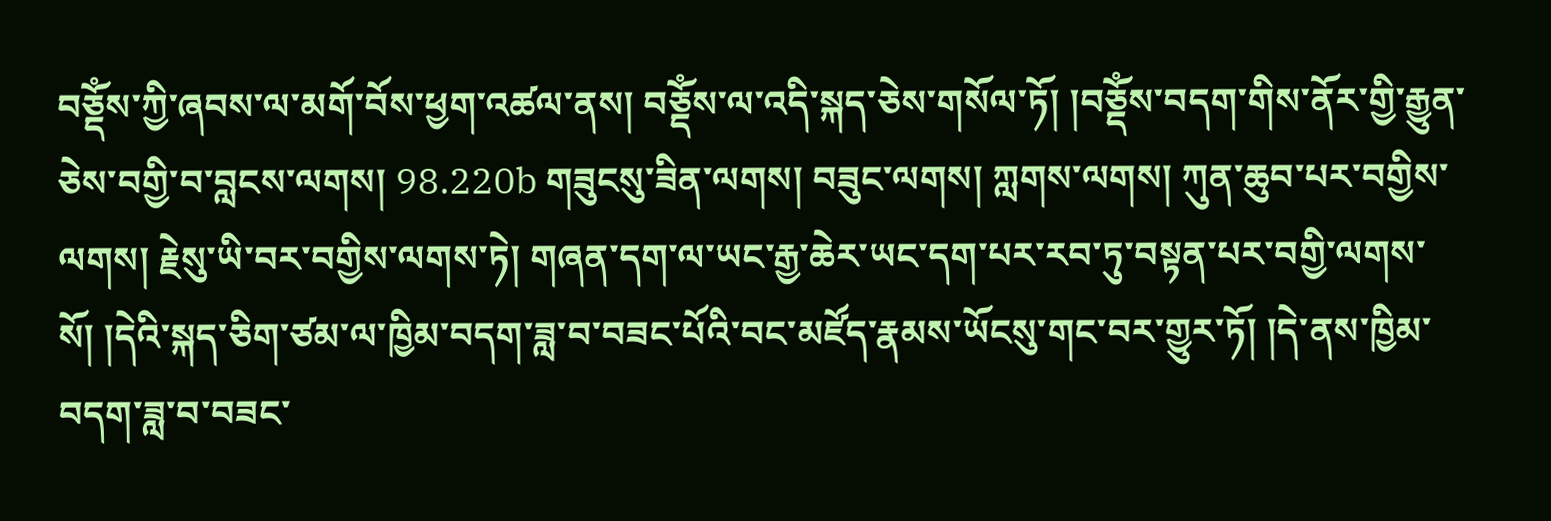བཅྡོཾས་ཀྱི་ཞབས་ལ་མགོ་བོས་ཕྱག་འཚལ་ནས། བཅྡོཾས་ལ་འདི་སྐད་ཅེས་གསོལ་ཏོ། །བཅྡོཾས་བདག་གིས་ནོར་གྱི་རྒྱུན་ཅེས་བགྱི་བ་བླངས་ལགས། 98.220b གཟུངསུ་ཟིན་ལགས། བཟུང་ལགས། ཀླགས་ལགས། ཀུན་ཆུབ་པར་བགྱིས་ལགས། རྗེསུ་ཡི་བར་བགྱིས་ལགས་ཏེ། གཞན་དག་ལ་ཡང་རྒྱ་ཆེར་ཡང་དག་པར་རབ་ཏུ་བསྟན་པར་བགྱི་ལགས་སོ། །དེའི་སྐད་ཅིག་ཙམ་ལ་ཁྱིམ་བདག་ཟླ་བ་བཟང་པོའི་བང་མཛོད་རྣམས་ཡོངསུ་གང་བར་གྱུར་ཏོ། །དེ་ནས་ཁྱིམ་བདག་ཟླ་བ་བཟང་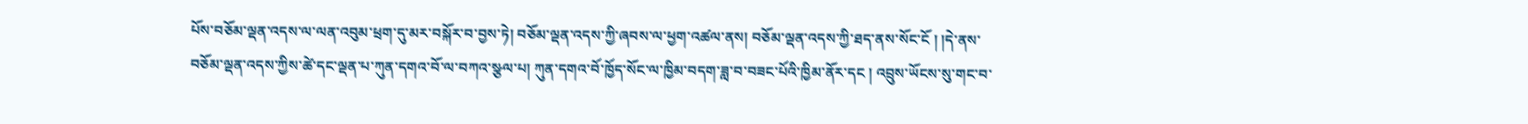པོས་བཅོམ་ལྡན་འདས་ལ་ལན་འབུམ་ཕྲག་དུ་མར་བསྐོར་བ་བྱས་ཏེ། བཅོམ་ལྡན་འདས་ཀྱི་ཞབས་ལ་ཕྱག་འཚལ་ནས། བཅོམ་ལྡན་འདས་ཀྱི་ཐད་ནས་སོང་ངོ ། །དེ་ནས་བཅོམ་ལྡན་འདས་ཀྱིས་ཚེ་དང་ལྡན་པ་ཀུན་དགའ་བོ་ལ་བཀའ་སྩལ་པ། ཀུན་དགའ་བོ་ཁྱོད་སོང་ལ་ཁྱིམ་བདག་ཟླ་བ་བཟང་པོའི་ཁྱིམ་ནོར་དང ། འབྲུས་ཡོངས་སུ་གང་བ་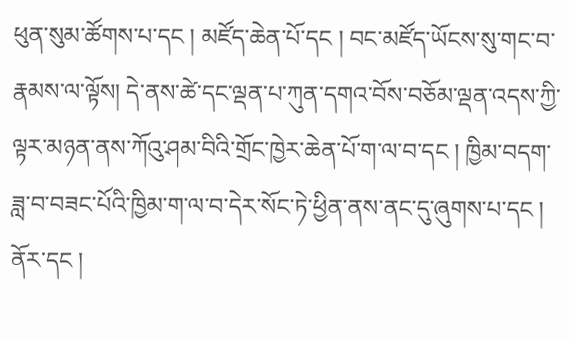ཕུན་སུམ་ཚོགས་པ་དང ། མཛོད་ཆེན་པོ་དང ། བང་མཛོད་ཡོངས་སུ་གང་བ་རྣམས་ལ་ལྟོས། དེ་ནས་ཚེ་དང་ལྡན་པ་ཀུན་དགའ་བོས་བཅོམ་ལྡན་འདས་ཀྱི་ལྟར་མཉན་ནས་ཀོའུ་ཤམ་བིའི་གྲོང་ཁྱེར་ཆེན་པོ་ག་ལ་བ་དང ། ཁྱིམ་བདག་ཟླ་བ་བཟང་པོའི་ཁྱིམ་ག་ལ་བ་དེར་སོང་ཏེ་ཕྱིན་ནས་ནང་དུ་ཞུགས་པ་དང ། ནོར་དང །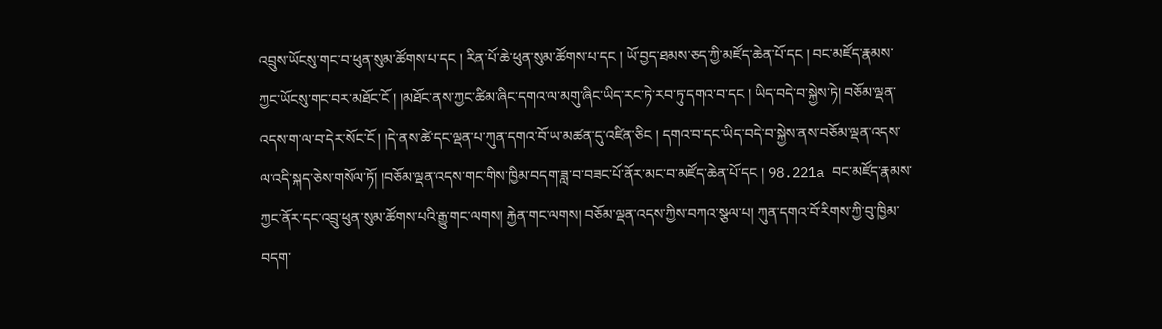འབྲུས་ཡོངསུ་གང་བ་ཕུན་སུམ་ཚོགས་པ་དང ། རིན་པོ་ཆེ་ཕུན་སུམ་ཚོགས་པ་དང ། ཡོ་བྱད་ཐམས་ཅད་ཀྱི་མཛོད་ཆེན་པོ་དང ། བང་མཛོད་རྣམས་ཀྱང་ཡོངསུ་གང་བར་མཐོང་ངོ ། །མཐོང་ནས་ཀྱང་ཚིམ་ཞིང་དགའ་ལ་མགུ་ཞིང་ཡིད་རང་ཏེ་རབ་ཏུ་དགའ་བ་དང ། ཡིད་བདེ་བ་སྐྱེས་ཏེ། བཅོམ་ལྡན་འདས་ག་ལ་བ་དེར་སོང་ངོ ། །དེ་ནས་ཚེ་དང་ལྡན་པ་ཀུན་དགའ་བོ་ཡ་མཚན་དུ་འཛིན་ཅིང ། དགའ་བ་དང་ཡིད་བདེ་བ་སྐྱེས་ནས་བཅོམ་ལྡན་འདས་ལ་འདི་སྐད་ཅེས་གསོལ་ཏོ། །བཅོམ་ལྡན་འདས་གང་གིས་ཁྱིམ་བདག་ཟླ་བ་བཟང་པོ་ནོར་མང་བ་མཛོད་ཆེན་པོ་དང ། 98.221a བང་མཛོད་རྣམས་ཀྱང་ནོར་དང་འབྲུ་ཕུན་སུམ་ཚོགས་པའི་རྒྱུ་གང་ལགས། རྐྱེན་གང་ལགས། བཅོམ་ལྡན་འདས་ཀྱིས་བཀའ་སྩལ་པ། ཀུན་དགའ་བོ་རིགས་ཀྱི་བུ་ཁྱིམ་བདག་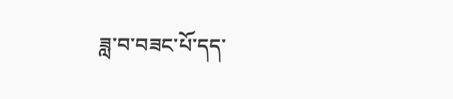ཟླ་བ་བཟང་པོ་དད་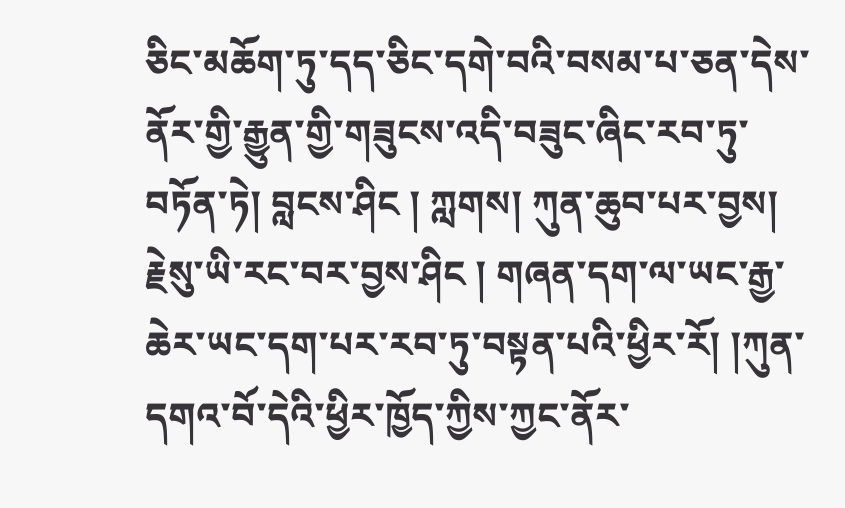ཅིང་མཆོག་ཏུ་དད་ཅིང་དགེ་བའི་བསམ་པ་ཅན་དེས་ནོར་གྱི་རྒྱུན་གྱི་གཟུངས་འདི་བཟུང་ཞིང་རབ་ཏུ་བཏོན་ཏེ། བླངས་ཤིང ། ཀླགས། ཀུན་ཆུབ་པར་བྱས། རྗེསུ་ཡི་རང་བར་བྱས་ཤིང ། གཞན་དག་ལ་ཡང་རྒྱ་ཆེར་ཡང་དག་པར་རབ་ཏུ་བསྟན་པའི་ཕྱིར་རོ། །ཀུན་དགའ་བོ་དེའི་ཕྱིར་ཁྱོད་ཀྱིས་ཀྱང་ནོར་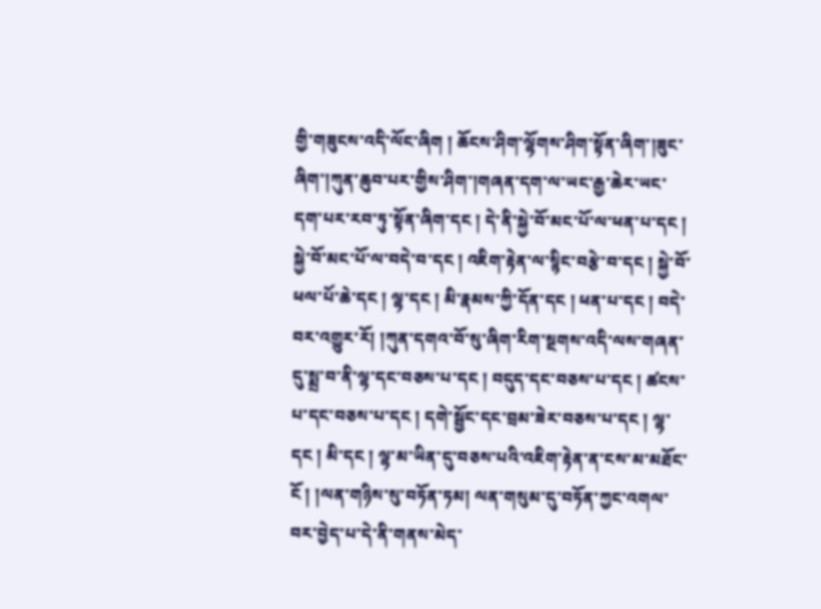གྱི་གཟུངས་འདི་ལོང་ཞིག ། ཆོངས་ཤིག་ལྷོགས་ཤིག་སྟོན་ཞིག་།ཟུང་ཞིག་།ཀུན་ཆུབ་པར་གྱིས་ཤིག་།གཞན་དག་ལ་ཡང་རྒྱ་ཆེར་ཡང་དག་པར་རབ་ཏུ་སྟོན་ཞིག་དང ། དེ་ནི་སྐྱེ་བོ་མང་པོ་ལ་ཕན་པ་དང ། སྐྱེ་བོ་མང་པོ་ལ་བདེ་བ་དང ། འཇིག་རྟེན་ལ་སྙིང་བརྩེ་བ་དང ། སྐྱེ་བོ་ཕལ་པོ་ཆེ་དང ། ལྷ་དང ། མི་རྣམས་ཀྱི་དོན་དང ། ཕན་པ་དང ། བདེ་བར་འགྱུར་རོ། །ཀུན་དགའ་བོ་སུ་ཞིག་རིག་སྔགས་འདི་ལས་གཞན་དུ་སྨྲ་བ་ནི་ལྷ་དང་བཅས་པ་དང ། བདུད་དང་བཅས་པ་དང ། ཚངས་པ་དང་བཅས་པ་དང ། དགེ་སྦྱོང་དང་བྲམ་ཟེར་བཅས་པ་དང ། ལྷ་དང ། མི་དང ། ལྷ་མ་ཡིན་དུ་བཅས་པའི་འཇིག་རྟེན་ན་ངས་མ་མཐོང་ངོ ། །ལན་གཉིས་སུ་བཏོན་ཏམ། ལན་གསུམ་དུ་བཏོན་ཀྱང་འགལ་བར་བྱེད་པ་དེ་ནི་གནས་མེད་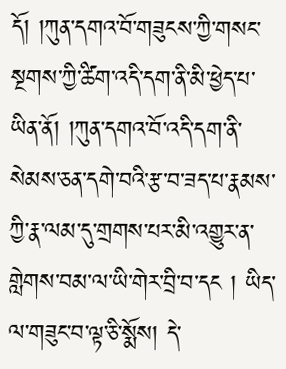དོ། །ཀུན་དགའ་བོ་གཟུངས་ཀྱི་གསང་སྔགས་ཀྱི་ཚིག་འདི་དག་ནི་མི་ཕྱེད་པ་ཡིན་ནོ། །ཀུན་དགའ་བོ་འདི་དག་ནི་སེམས་ཅན་དགེ་བའི་རྩ་བ་ཟད་པ་རྣམས་ཀྱི་རྣ་ལམ་དུ་གྲགས་པར་མི་འགྱུར་ན་གླེགས་བམ་ལ་ཡི་གེར་བྲི་བ་དང ། ཡིད་ལ་གཟུང་བ་ལྟ་ཅི་སྨོས། དེ་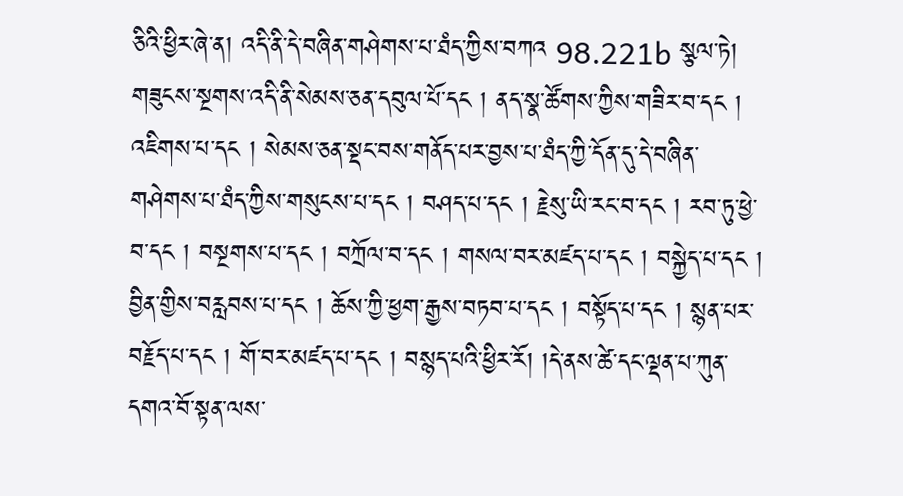ཅིའི་ཕྱིར་ཞེ་ན། འདི་ནི་དེ་བཞིན་གཤེགས་པ་ཐཾད་ཀྱིས་བཀའ 98.221b སྩལ་ཏེ། གཟུངས་སྔགས་འདི་ནི་སེམས་ཅན་དབུལ་པོ་དང ། ནད་སྣ་ཚོགས་ཀྱིས་གཟིར་བ་དང ། འཇིགས་པ་དང ། སེམས་ཅན་སྡང་བས་གནོད་པར་བྱས་པ་ཐཾད་ཀྱི་དོན་དུ་དེ་བཞིན་གཤེགས་པ་ཐཾད་ཀྱིས་གསུངས་པ་དང ། བཤད་པ་དང ། རྗེསུ་ཡི་རང་བ་དང ། རབ་ཏུ་ཕྱེ་བ་དང ། བསྔགས་པ་དང ། བཀྲོལ་བ་དང ། གསལ་བར་མཛད་པ་དང ། བསྐྱེད་པ་དང ། བྱིན་གྱིས་བརླབས་པ་དང ། ཆོས་ཀྱི་ཕྱག་རྒྱས་བཏབ་པ་དང ། བསྟོད་པ་དང ། སྙན་པར་བརྗོད་པ་དང ། གོ་བར་མཛད་པ་དང ། བསྙད་པའི་ཕྱིར་རོ། །དེ་ནས་ཚེ་དང་ལྡན་པ་ཀུན་དགའ་བོ་སྟན་ལས་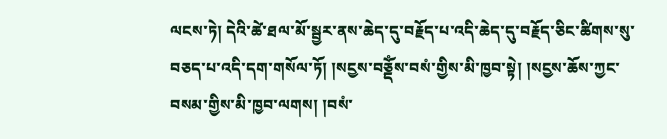ལངས་ཏེ། དེའི་ཚེ་ཐལ་མོ་སྦྱར་ནས་ཆེད་དུ་བརྗོད་པ་འདི་ཆེད་དུ་བརྗོད་ཅིང་ཚིགས་སུ་བཅད་པ་འདི་དག་གསོལ་ཏོ། །སངྱས་བཅྡོཾས་བསཾ་གྱིས་མི་ཁྱབ་སྟེ། །སངྱས་ཆོས་ཀྱང་བསམ་གྱིས་མི་ཁྱབ་ལགས། །བསཾ་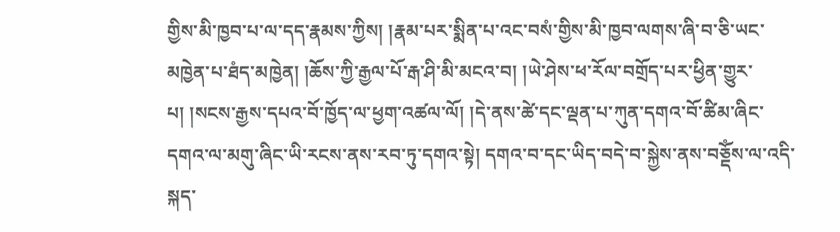གྱིས་མི་ཁྱབ་པ་ལ་དད་རྣམས་ཀྱིས། །རྣམ་པར་སྨིན་པ་འང་བསཾ་གྱིས་མི་ཁྱབ་ལགས་ཞི་བ་ཅི་ཡང་མཁྱེན་པ་ཐཾད་མཁྱེན། །ཆོས་ཀྱི་རྒྱལ་པོ་རྒ་ཤི་མི་མངའ་བ། །ཡེ་ཤེས་ཕ་རོལ་བགྲོད་པར་ཕྱིན་གྱུར་པ། །སངས་རྒྱས་དཔའ་བོ་ཁྱོད་ལ་ཕྱག་འཚལ་ལོ། །དེ་ནས་ཚེ་དང་ལྡན་པ་ཀུན་དགའ་བོ་ཚིམ་ཞིང་དགའ་ལ་མགུ་ཞིང་ཡི་རངས་ནས་རབ་ཏུ་དགའ་སྟེ། དགའ་བ་དང་ཡིད་བདེ་བ་སྐྱེས་ནས་བཅྡོཾས་ལ་འདི་སྐད་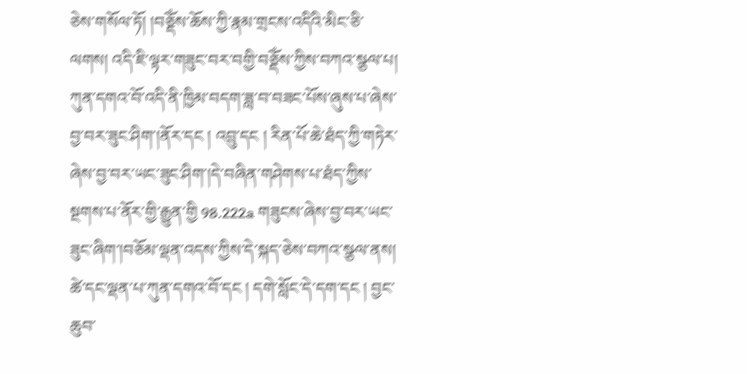ཅེས་གསོལ་ཏོ། །བཅྡོཾས་ཆོས་ཀྱི་རྣམ་གྲངས་འདིའི་མིང་ཅི་ལགས། འདི་ཇི་ལྟར་གཟུང་བར་བགྱི་བཅྡོཾས་ཀྱིས་བཀའ་སྩལ་པ། ཀུན་དགའ་བོ་འདི་ནི་ཁྱིམ་བདག་ཟླ་བ་བཟང་པོས་ཞུས་པ་ཞེས་བྱ་བར་ཟུང་ཤིག་།ནོར་དང ། འབྲུ་དང ། རིན་པོ་ཆེ་ཐཾད་ཀྱི་གཏེར་ཞེས་བྱ་བར་ཡང་ཟུང་ཤིག་།དེ་བཞིན་གཤེགས་པ་ཐཾད་ཀྱིས་སྔགས་པ་ནོར་གྱི་རྒྱུན་གྱི 98.222a གཟུངས་ཞེས་བྱ་བར་ཡང་ཟུང་ཞིག་།བཅོམ་ལྡན་འདས་ཀྱིས་དེ་སྐད་ཅེས་བཀའ་སྩལ་ནས། ཚེ་དང་ལྡན་པ་ཀུན་དགའ་བོ་དང ། དགེ་སློང་དེ་དག་དང ། བྱང་ཆུབ་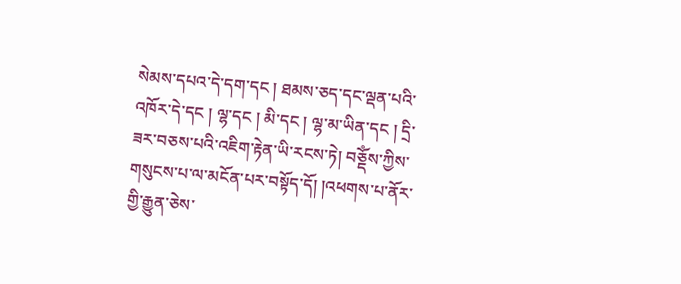སེམས་དཔའ་དེ་དག་དང ། ཐམས་ཅད་དང་ལྡན་པའི་འཁོར་དེ་དང ། ལྷ་དང ། མི་དང ། ལྷ་མ་ཡིན་དང ། དྲི་ཟར་བཅས་པའི་འཇིག་རྟེན་ཡི་རངས་ཏེ། བཅྡོཾས་ཀྱིས་གསུངས་པ་ལ་མངོན་པར་བསྟོད་དོ། །འཕགས་པ་ནོར་གྱི་རྒྱུན་ཅེས་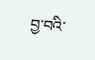བྱ་བའི་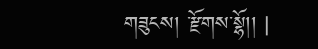གཟུངས། ་རྫོགས་སྷོ།། |